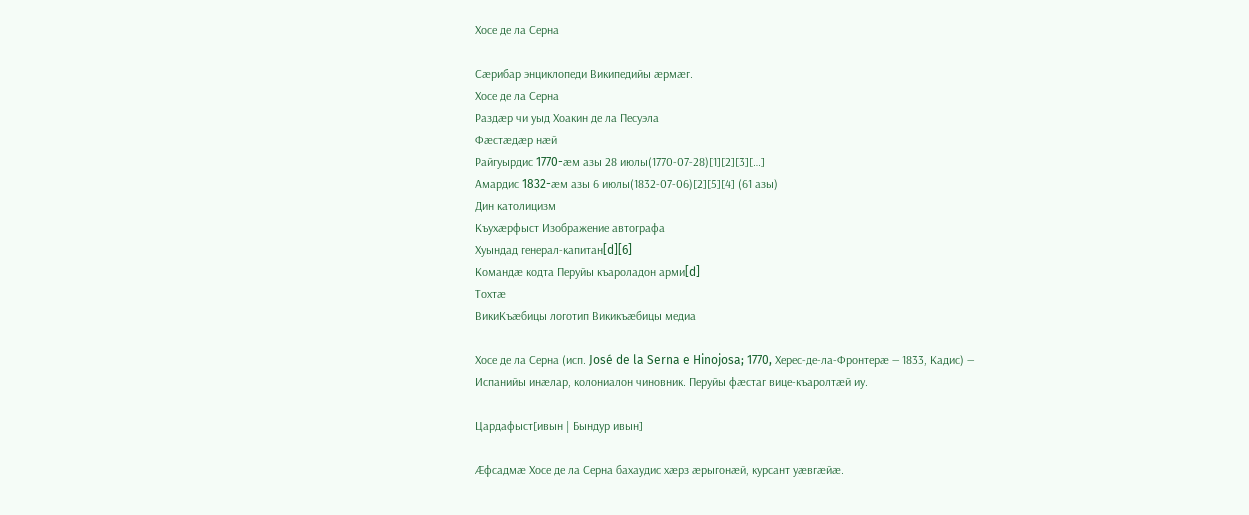Хосе де ла Серна

Сæрибар энциклопеди Википедийы æрмæг.
Хосе де ла Серна
Раздæр чи уыд Хоакин де ла Песуэла
Фæстæдæр нæй
Райгуырдис 1770-æм азы 28 июлы(1770-07-28)[1][2][3][…]
Амардис 1832-æм азы 6 июлы(1832-07-06)[2][5][4] (61 азы)
Дин католицизм
Къухæрфыст Изображение автографа
Хуындад генерал-капитан[d][6]
Командæ кодта Перуйы къароладон арми[d]
Тохтæ
ВикиКъæбицы логотип Викикъæбицы медиа

Хосе де ла Серна (исп. José de la Serna e Hinojosa; 1770, Херес-де-ла-Фронтерæ — 1833, Кадис) — Испанийы инæлар, колониалон чиновник. Перуйы фæстаг вице-къаролтæй иу.

Цардафыст[ивын | Бындур ивын]

Æфсадмæ Хосе де ла Серна бахаудис хæрз æрыгонæй, курсант уæвгæйæ.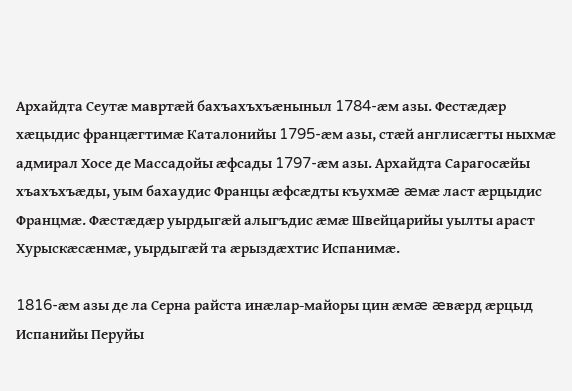Архайдта Сеутæ мавртæй бахъахъхъæныныл 1784-æм азы. Фестæдæр хæцыдис францæгтимæ Каталонийы 1795-æм азы, стæй англисæгты ныхмæ адмирал Хосе де Массадойы æфсады 1797-æм азы. Архайдта Сарагосæйы хъахъхъæды, уым бахаудис Францы æфсæдты къухмæ æмæ ласт æрцыдис Францмæ. Фæстæдæр уырдыгæй алыгъдис æмæ Швейцарийы уылты араст Хурыскæсæнмæ, уырдыгæй та æрыздæхтис Испанимæ.

1816-æм азы де ла Серна райста инæлар-майоры цин æмæ æвæрд æрцыд Испанийы Перуйы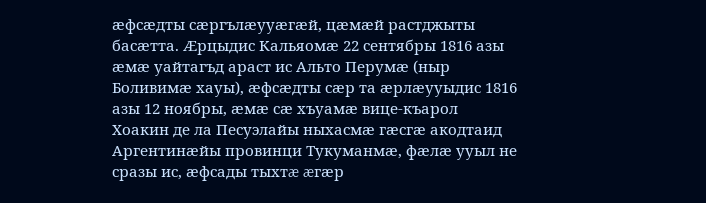æфсæдты сæргълæууæгæй, цæмæй растджыты басæтта. Æрцыдис Кальяомæ 22 сентябры 1816 азы æмæ уайтагъд араст ис Альто Перумæ (ныр Боливимæ хауы), æфсæдты сæр та æрлæууыдис 1816 азы 12 ноябры, æмæ сæ хъуамæ вице-къарол Хоакин де ла Песуэлайы ныхасмæ гæсгæ акодтаид Аргентинæйы провинци Тукуманмæ, фæлæ ууыл не сразы ис, æфсады тыхтæ æгæр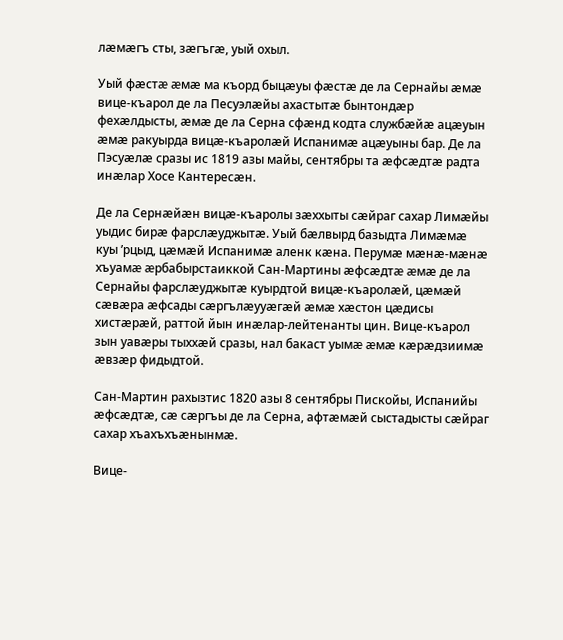лæмæгъ сты, зæгъгæ, уый охыл.

Уый фæстæ æмæ ма къорд быцæуы фæстæ де ла Сернайы æмæ вице-къарол де ла Песуэлæйы ахастытæ бынтондæр фехæлдысты, æмæ де ла Серна сфæнд кодта службæйæ ацæуын æмæ ракуырда вицæ-къаролæй Испанимæ ацæуыны бар. Де ла Пэсуæлæ сразы ис 1819 азы майы, сентябры та æфсæдтæ радта инæлар Хосе Кантересæн.

Де ла Сернæйæн вицæ-къаролы зæххыты сæйраг сахар Лимæйы уыдис бирæ фарслæуджытæ. Уый бæлвырд базыдта Лимæмæ куы ’рцыд, цæмæй Испанимæ аленк кæна. Перумæ мæнæ-мæнæ хъуамæ æрбабырстаиккой Сан-Мартины æфсæдтæ æмæ де ла Сернайы фарслæуджытæ куырдтой вицæ-къаролæй, цæмæй сæвæра æфсады сæргълæууæгæй æмæ хæстон цæдисы хистæрæй, раттой йын инæлар-лейтенанты цин. Вице-къарол зын уавæры тыххæй сразы, нал бакаст уымæ æмæ кæрæдзиимæ æвзæр фидыдтой.

Сан-Мартин рахызтис 1820 азы 8 сентябры Пискойы, Испанийы æфсæдтæ, сæ сæргъы де ла Серна, афтæмæй сыстадысты сæйраг сахар хъахъхъæнынмæ.

Вице-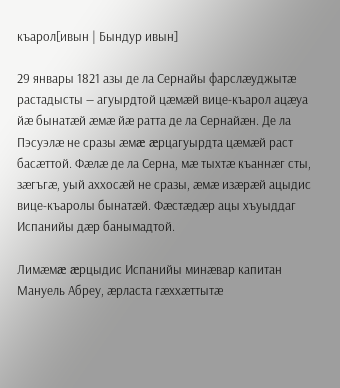къарол[ивын | Бындур ивын]

29 январы 1821 азы де ла Сернайы фарслæуджытæ растадысты — агуырдтой цæмæй вице-къарол ацæуа йæ бынатæй æмæ йæ ратта де ла Сернайæн. Де ла Пэсуэлæ не сразы æмæ æрцагуырдта цæмæй раст басæттой. Фæлæ де ла Серна, мæ тыхтæ къаннæг сты, зæгъгæ, уый аххосæй не сразы, æмæ изæрæй ацыдис вице-къаролы бынатæй. Фæстæдæр ацы хъуыддаг Испанийы дæр банымадтой.

Лимæмæ æрцыдис Испанийы минæвар капитан Мануель Абреу, æрласта гæххæттытæ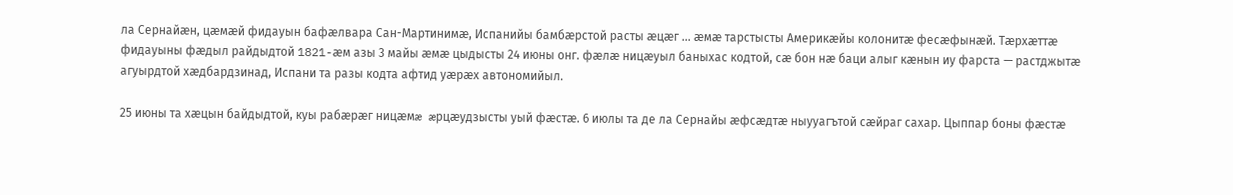ла Сернайæн, цæмæй фидауын бафæлвара Сан-Мартинимæ, Испанийы бамбæрстой расты æцæг ... æмæ тарстысты Америкæйы колонитæ фесæфынæй. Тæрхæттæ фидауыны фæдыл райдыдтой 1821-æм азы 3 майы æмæ цыдысты 24 июны онг. фæлæ ницæуыл баныхас кодтой, сæ бон нæ баци алыг кæнын иу фарста — растджытæ агуырдтой хæдбардзинад, Испани та разы кодта афтид уæрæх автономийыл.

25 июны та хæцын байдыдтой, куы рабæрæг ницæмæ æрцæудзысты уый фæстæ. 6 июлы та де ла Сернайы æфсæдтæ ныууагътой сæйраг сахар. Цыппар боны фæстæ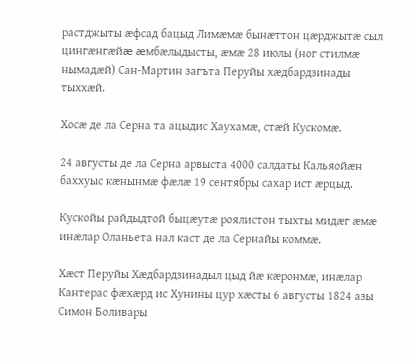растджыты æфсад бацыд Лимæмæ бынæттон цæрджытæ сыл цингæнгæйæ æмбæлыдысты, æмæ 28 июлы (ног стилмæ нымадæй) Сан-Мартин загъта Перуйы хæдбардзинады тыххæй.

Хосæ де ла Серна та ацыдис Хаухамæ, стæй Кускомæ.

24 августы де ла Серна арвыста 4000 салдаты Кальяойæн баххуыс кæнынмæ фæлæ 19 сентябры сахар ист æрцыд.

Кускойы райдыдтой быцæутæ роялистон тыхты мидæг æмæ инæлар Оланьета нал каст де ла Сернайы коммæ.

Хæст Перуйы Хæдбардзинадыл цыд йæ кæронмæ, инæлар Кантерас фæхæрд ис Хунины цур хæсты 6 августы 1824 азы Симон Боливары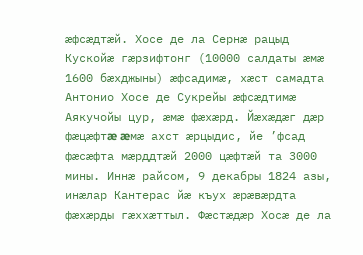æфсæдтæй. Хосе де ла Сернæ рацыд Кускойæ гæрзифтонг (10000 салдаты æмæ 1600 бæхджыны) æфсадимæ, хæст самадта Антонио Хосе де Сукрейы æфсæдтимæ Аякучойы цур, æмæ фæхæрд. Йæхæдæг дæр фæцæфтæ æмæ ахст æрцыдис, йе ’фсад фæсæфта мæрддтæй 2000 цæфтæй та 3000 мины. Иннæ райсом, 9 декабры 1824 азы, инæлар Кантерас йæ къух æрæвæрдта фæхæрды гæххæттыл. Фæстæдæр Хосæ де ла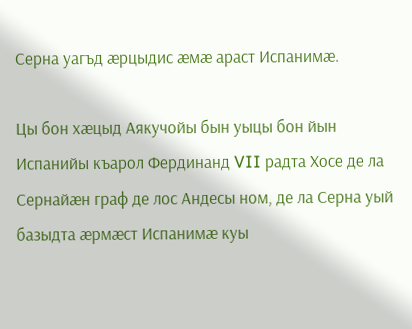Серна уагъд æрцыдис æмæ араст Испанимæ.

Цы бон хæцыд Аякучойы бын уыцы бон йын Испанийы къарол Фердинанд VII радта Хосе де ла Сернайæн граф де лос Андесы ном, де ла Серна уый базыдта æрмæст Испанимæ куы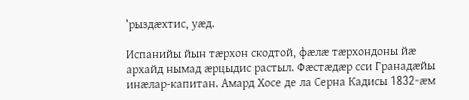’рыздæхтис, уæд.

Испанийы йын тæрхон скодтой, фæлæ тæрхондоны йæ архайд нымад æрцыдис растыл. Фæстæдæр сси Гранадæйы инæлар-капитан. Амард Хосе де ла Серна Кадисы 1832-æм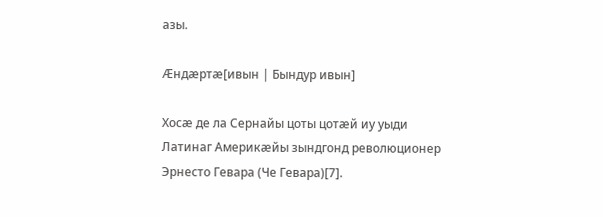азы.

Æндæртæ[ивын | Бындур ивын]

Хосæ де ла Сернайы цоты цотæй иу уыди Латинаг Америкæйы зындгонд революционер Эрнесто Гевара (Че Гевара)[7].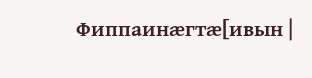Фиппаинæгтæ[ивын |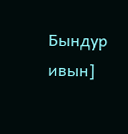Бындур ивын]